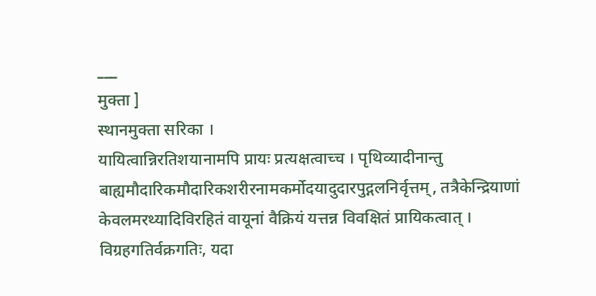___
मुक्ता ]
स्थानमुक्ता सरिका ।
यायित्वान्निरतिशयानामपि प्रायः प्रत्यक्षत्वाच्च । पृथिव्यादीनान्तु बाह्यमौदारिकमौदारिकशरीरनामकर्मोदयादुदारपुद्गलनिर्वृत्तम्, तत्रैकेन्द्रियाणां केवलमरथ्यादिविरहितं वायूनां वैक्रियं यत्तन्न विवक्षितं प्रायिकत्वात् । विग्रहगतिर्वक्रगतिः, यदा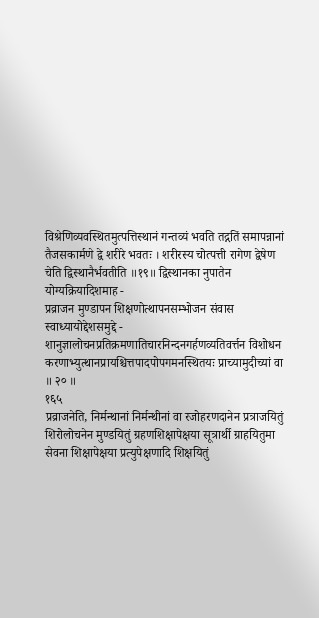विश्रेणिव्यवस्थितमुत्पत्तिस्थानं गन्तव्यं भवति तद्गतिं समापन्नानां तैजसकार्मणे द्वे शरीरे भवतः । शरीरस्य चोत्पत्ती रागेण द्वेषेण चेति द्विस्थानैर्भवतीति ॥१९॥ द्विस्थानका नुपातेन योग्यक्रियादिशमाह -
प्रव्राजन मुण्डापन शिक्षणोत्थापनसम्भोजन संवास स्वाध्यायोद्देशसमुद्दे - शानुज्ञालोचनप्रतिक्रमणातिचारनिन्दनगर्हणव्यतिवर्त्तन विशोधन करणाभ्युत्थानप्रायश्चित्तपादपोपगमनस्थितयः प्राच्यामुदीच्यां वा ॥ २० ॥
१६५
प्रव्राजनेति, निर्मन्थानां निर्मन्थीनां वा रजोहरणदानेन प्रत्राजयितुं शिरोलोचनेन मुण्डयितुं ग्रहणशिक्षापेक्षया सूत्रार्थी ग्राहयितुमा सेवना शिक्षापेक्षया प्रत्युपेक्षणादि शिक्षयितुं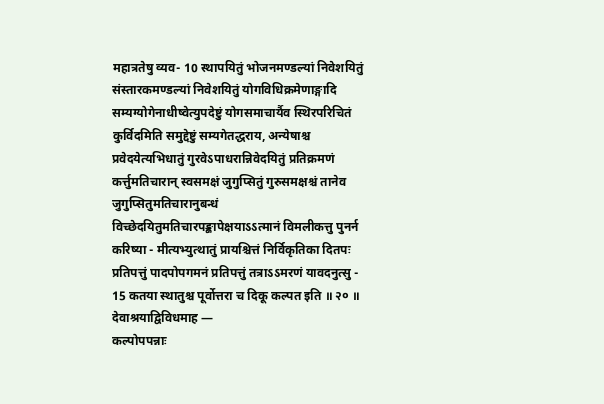महात्रतेषु व्यव- 10 स्थापयितुं भोजनमण्डल्यां निवेशयितुं संस्तारकमण्डल्यां निवेशयितुं योगविधिक्रमेणाङ्गादि सम्यग्योगेनाधीष्वेत्युपदेष्टुं योगसमाचार्यैव स्थिरपरिचितं कुर्विदमिति समुद्देष्टुं सम्यगेतद्धराय, अन्येषाश्च प्रवेदयेत्यभिधातुं गुरवेऽपाधरान्निवेदयितुं प्रतिक्रमणं कर्त्तुमतिचारान् स्वसमक्षं जुगुप्सितुं गुरुसमक्षश्चं तानेव जुगुप्सितुमतिचारानुबन्धं विच्छेदयितुमतिचारपङ्कापेक्षयाऽऽत्मानं विमलीकत्तु पुनर्न करिष्या - मीत्यभ्युत्थातुं प्रायश्चित्तं निर्विकृतिका दितपः प्रतिपत्तुं पादपोपगमनं प्रतिपत्तुं तत्राऽऽमरणं यावदनुत्सु - 15 कतया स्थातुश्च पूर्वोत्तरा च दिकू कल्पत इति ॥ २० ॥
देवाश्रयाद्विविधमाह —
कल्पोपपन्नाः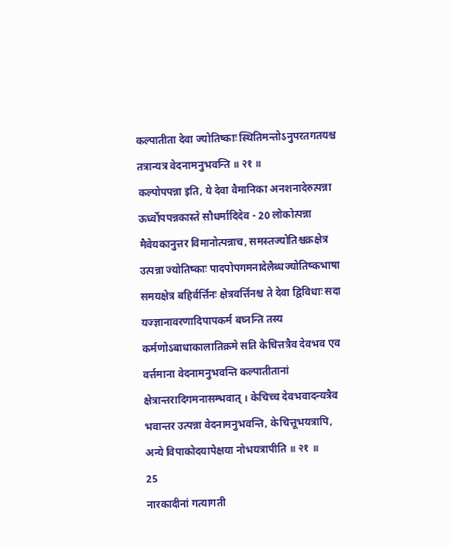कल्पातीता देवा ज्योतिष्काः स्थितिमन्तोऽनुपरतगतयश्च तत्रान्यत्र वेदनामनुभवन्ति ॥ २१ ॥
कल्पोपपन्ना इति, ये देवा वैमानिका अनशनादेरुत्पन्ना ऊर्ध्वोपपन्नकास्ते सौधर्मादिदेव - 20 लोकोत्पन्ना मैवेयकानुत्तर विमानोत्पन्नाच, समस्तज्योतिश्चक्रक्षेत्र उत्पन्ना ज्योतिष्काः पादपोपगमनादेलैब्धज्योतिष्कभाषा समयक्षेत्र बहिर्वर्त्तिनः क्षेत्रवर्त्तिनश्च ते देवा द्विविधाः सदा यज्ज्ञानावरणादिपापकर्म बघ्नन्ति तस्य कर्मणोऽबाधाकालातिक्रमे सति केचित्तत्रैव देवभव एव वर्त्तमाना वेदनामनुभवन्ति कल्पातीतानां क्षेत्रान्तरादिगमनासम्भवात् । केचिच्च देवभवादन्यत्रैव भवान्तर उत्पन्ना वेदनामनुभवन्ति, केचित्तूभयत्रापि, अन्ये विपाकोदयापेक्षया नोभयत्रापीति ॥ २१ ॥
25
नारकादीनां गत्यागती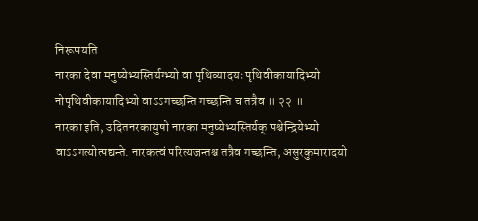निरूपयति
नारका देवा मनुष्येभ्यस्तिर्यग्भ्यो वा पृथिव्यादयः पृथिवीकायादिभ्यो नोपृथिवीकायादिभ्यो वाऽऽगच्छन्ति गच्छन्ति च तत्रैव ॥ २२ ॥
नारका इति, उदितनरकायुषो नारका मनुष्येभ्यस्तिर्यक् पश्चेन्द्रियेभ्यो वाऽऽगत्योत्पद्यन्ते. नारकत्वं परित्यजन्तश्च तत्रैव गच्छन्ति, असुरकुमारादयो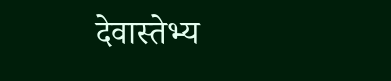देवास्तेभ्य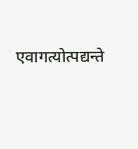एवागत्योत्पद्यन्ते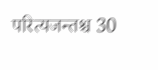परित्यजन्तश्च 30